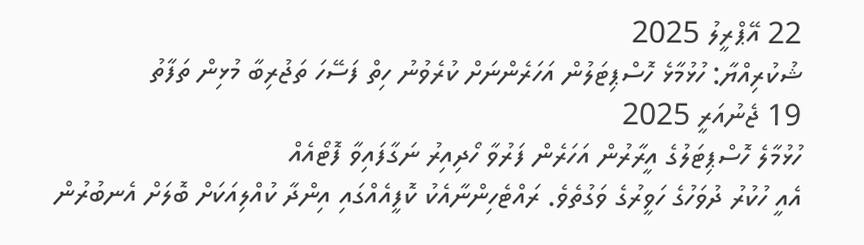22 އޭޕްރީލު 2025
ޝުކުރިއްޔާ: ހުޅުމާޅެ ހޮސްޕިޓަލުން އަހަރެންނަށް ކުރެވުނު ހިތް ފަސޭހަ ތަޖުރިބާ މުޅިން ތަފާތު
19 ޖެނުއަރީ 2025
ހުޅުމާލެ ހޮސްޕިޓަލުގެ އީރާރުން އަހަރެން ފަރުވާ ހޯދިއިރު ނަގާފައިވާ ފޮޓޯއެއް
އެއީ ހުކުރު ދުވަހުގެ ހަވީރުގެ ވަގުތެވެ. ރައްޓެހިންނާއެކު ކޮފީއެއްގައި އިންދާ ކުއްލިއަކަށް ބޮލަށް އެނބުރުން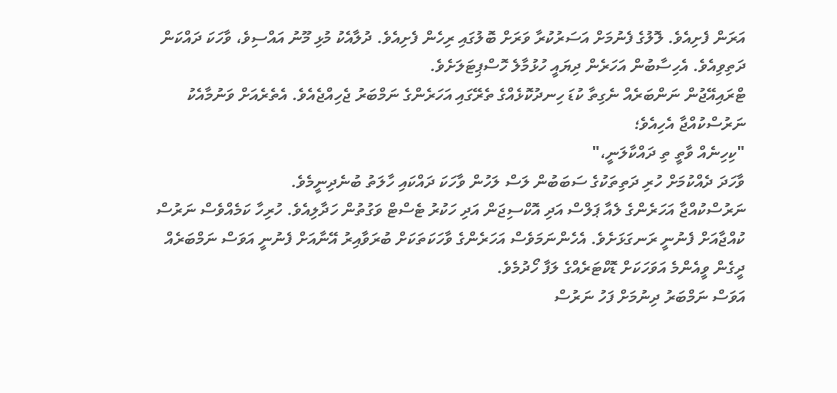އަރަން ފެށިއެވެ. ލޮލުގެ ފެނުމަށް އަސަރުކުރާ ވަރަށް ބޮލުގައި ރިހެން ފެށިއެވެ. ދުލާއެކު މުޅި މޫނު އައްސިވެ، ވާހަކަ ދައްކަން ދަތިވިއެވެ. އެހިސާބުން އަހަރެން ދިޔައީ ހުޅުމާލެ ހޮސްޕިޓަލަށެވެ.
ޓްރައިއޭޖުން ނަންބަރެއް ނެގިތާ ކުޑަ ހިނދުކޮޅެއްގެ ތެރޭގައި އަހަރެންގެ ނަމްބަރު ޖެހިއްޖެއެވެ. އެތެރެއަށް ވަނުމާއެކު ނަރުސްކުއްޖާ އެހިއެވެ؛
"ކިހިނެއް ވާތީ ތި ދައްކާލަނީ،"
ވާހަދަ ދެއްކުމަށް ހުރި ދަތިތަކުގެ ސަބަބުން ލަސް ލަހުން ވާހަކަ ދައްކައި ހާލަތު ބުނެދިނީމެވެ.
ނަރުސްކުއްޖާ އަހަރެންގެ ލެއާ ޕަލްސް އަދި އޮކްސިޖަން އަދި ހަކުރު ޓެސްޓް ވަގުތުން ހަދާލިއެވެ. ހުރިހާ ކަމެއްވެސް ނަރުސް ކުއްޖާއަށް ފެނުނީ ރަނގަޅަށެވެ. އެހެންނަމަވެސް އަހަރެންގެ ވާހަކަތަކަށް ބުރަވާއިރު އޭނާއަށް ފެނުނީ އަވަސް ނަމްބަރެއް ދީގެން ވީއެންމެ އަވަހަކަށް ޑޮކްޓަރެއްގެ ލަފާ ހޯދުމެވެ.
އަވަސް ނަމްބަރު ދިނުމަށް ފަހު ނަރުސް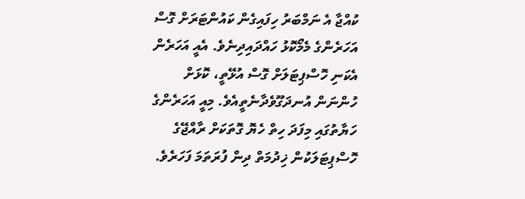ކުއްޖާ އެ ނަމްބަރު ހިފައިގެން ކައުންޓަރަށް ގޮސް އަހަރެންގެ މެމޯކޮޅު ހައްދައިދިނެވެ. އެއީ އަހަރެން އެކަނި ހޮސްޕިޓަލަށް ގޮސް އުޅޭތީ، ކޮޅަށް ހުންނަން އުނދަގޫވެދާނެތީއެވެ. މިއީ އަހަރެންގެ ހަޔާތުގައި މިފަދަ ހިތް ހެޔޮ ގޮތަކަށް ރާއްޖޭގެ ހޮސްޕިޓަލަކުން ޚިދުމަތް ދިން ފުރަތަމަ ފަހަރެވެ.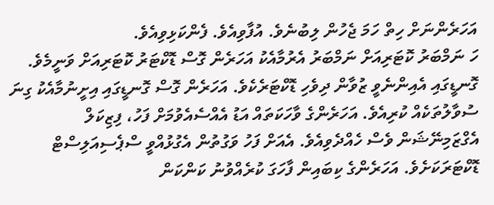އަހަރެންނަށް ހިތް ހަމަ ޖެހުން ލިބުނެވެ. އުފާވިއެވެ. ފެންކަޅިވިއެވެ.
ހަ ނަމްބަރު ކޮޓަރިއަށް ނަމްބަރު އެރުމާއެކު އަހަރެން ގޮސް ޑޮކްޓަރު ކޮޓަރިއަށް ވަނީމެވެ. ގޮނޑީގައި އެއިންނެވީ ޒުވާން ދިވެހި ޑޮކްޓަރެކެވެ. އަހަރެން ގޮސް ގޮނޑީގައި އިށީނުމާއެކު ގިނަ ސުވާލުތަކެއް ކުރިއެވެ. އަހަރެންގެ ވާހަކަތައް އަޑު އެއްސެއެވުމަށް ފަހު، ފިޒިކަލް އެގްޒަމިނޭޝަން ވެސް ހެއްދެވިއެވެ. އެއަށް ފަހު ވަގުތުން އެގުޅުއްވީ ސްޕެސިއަލިސްޓް ޑޮކްޓަރަކަށެވެ. އަހަރެންގެ ކިބައިން ފާހަގަ ކުރެއްވުނު ކަންކަން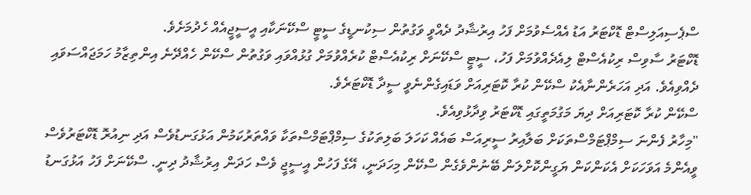ސްޕެސިއަލިސްޓް ޑޮކްޓަރު އަޑު އެއްސެވުމަށް ފަހު އިރުޝާދު ދެއްވީ ވަގުތުން ސިކުނޑީގެ ސީޓީ ސްކޭނަކާއި އީސީޖީއެއް ހެދުމަށެވެ.
ޑޮކްޓަރު ސާވިސް ރިކުއެސްޓް ލިއެދެއްވުމަށް ފަހު، ސީޓީ ސްކޭނަށް ރިކުއެސްޓް ކުރެއްވުމަށް ގުޅުއްވައި ވަގުތުން ސްކޭން ހެއްދޭނެ އިންތިޒާމު ހަމަޖައްސަވައި ދެއްވިއެވެ. އަދި އަހަރެންނާއެކު ސްކޭން ކުރާ ކޮޓަރިއަށް ވަޑައިގެންނެވީ ސީދާ ޑޮކްޓަރެވެ.
ސްކޭން ކުރާ ކޮޓަރިއަށް ދިޔަ މަގުމަތީގައި ޑޮކްޓަރު ވިދާޅުވިއެވެ.
"މިހާރު ފެންނަ ސިމްޕްޓަމްސްތަކަށް ބަލާއިރު ސީރިއަސް ބައެއް ކަހަލަ ބަލިތަކުގެ ސިމްޕްޓަމްސްތަކާ ވައްތަރުކަމުން އަޅުގަނޑުވެސް އަދި ނިއުރޮ ޑޮކްޓަރުވެސް ވީއެންމެ އަވަހަކަށް އެކަންކަން ޔަގީންކޮށްލަން ބޭނުންވެގެން ސްކޭން މިހަދަނީ، އޭގެ ފަހުން އީސީޖީ ވެސް ހަދަން އިރުޝާދު ދިނީ. ސްކޭނަށް ފަހު އަޅުގަނޑު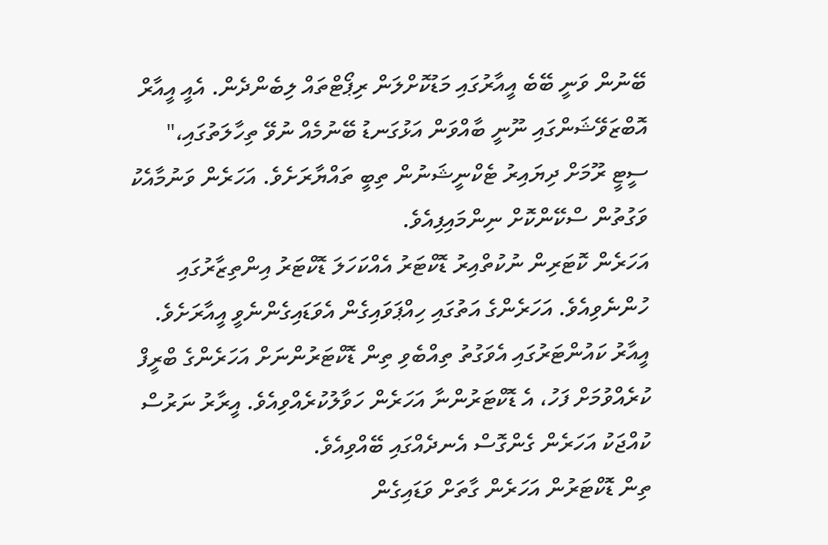ބޭނުން ވަނީ ބޭބެ އީއާރުގައި މަޑުކޮށްލަން ރިޕޯޓްތައް ލިބެންދެން. އެއީ އީއާރް އޮބްޒަވޭޝަންގައި ނޫނީ ބާއްވަން އަޅުގަނޑު ބޭނުމެއް ނުވޭ ތިހާލަތުގައި،"
ސީޓީ ރޫމަށް ދިޔައިރު ޓެކްނީޝަނުން ތިބީ ތައްޔާރަށެވެ. އަހަރެން ވަނުމާއެކު ވަގުތުން ސްކޭންކޮށް ނިންމައިފިއެވެ.
އަހަރެން ކޮޓަރިން ނުކުތްއިރު ޑޮކްޓަރު އެއްކަހަލަ ޑޮކްޓަރު އިންތިޒާރުގައި ހުންނެވިއެވެ. އަހަރެންގެ އަތުގައި ހިއްޕަވައިގެން އެވަޑައިގެންނެވީ އީއާރަށެވެ.
އީއާރު ކައުންޓަރުގައި އެވަގުތު ތިއްބެވި ތިން ޑޮކްޓަރުންނަށް އަހަރެންގެ ބްރީފް ކުރެއްވުމަށް ފަހު، އެ ޑޮކްޓަރުންނާ އަހަރެން ހަވާލުކުރެއްވިއެވެ. އީރާރު ނަރުސް ކުއްޖަކު އަހަރެން ގެންގޮސް އެނދެއްގައި ބޭއްވިއެވެ.
ތިން ޑޮކްޓަރުން އަހަރެން ގާތަށް ވަޑައިގެން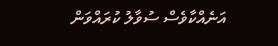އަނެއްކާވެސް ސުވާލު ކުރައްވަން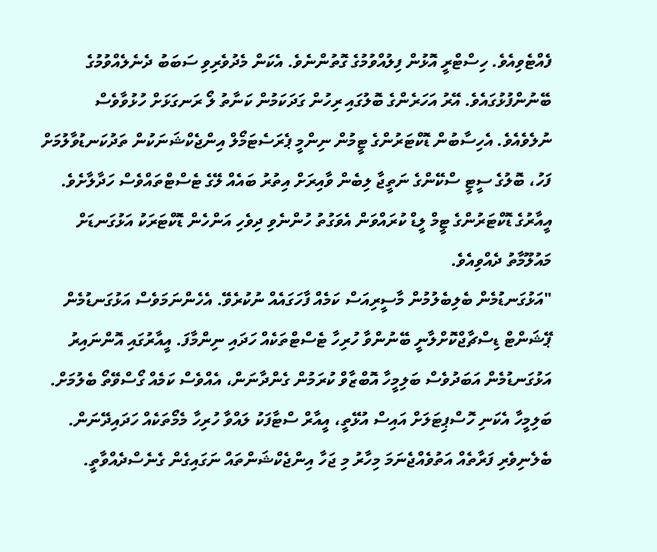ފެއްޓެވިއެވެ. ހިސްޓްރީ އޮޅުން ފިލުއްވުމުގެ ގޮތުންނެވެ. އެކަން މެދުވެރިވި ސަބަބު ދެނެލެއްވުމުގެ ބޭނުންފުޅުގައެވެ. އޭރު އަހަރެންގެ ބޮލުގައި ރިހުން ގަދަކަމުން ކަނާތު ލޯ ރަނގަޅަށް ހުޅުވާވެސް ނުލެވެއެވެ. އެހިސާބުން ޑޮކްޓަރުންގެ ޓީމުން ނިންމީ ޕެރަސެޓަމޯލް އިންޖެކްޝަނަކުން ތަދުކަނޑުވާލުމަށް ފަހު، ބޮލުގެ ސީޓީ ސްކޭންގެ ނަތީޖާ ލިބެން ވާއިރަށް އިތުރު ބައެއް ލޭގެ ޓެސްޓްތައްވެސް ހަދާލާށެވެ.
އީއާރުގެ ޑޮކްޓަރުންގެ ޓީމް ލީޑް ކުރައްވަން އެވަގުތު ހުންނެވި ދިވެހި އަންހެން ޑޮކްޓަރަކު އަޅުގަނޑަށް މައުލޫމާތު ދެއްވިއެވެ.
"އަޅުގަނޑުމެން ބެލިބެލުމުން މާސީރިއަސް ކަމެއް ފާހަގައެއް ނުކުރެވޭ. އެހެންނަމަވެސް އަޅުގަނޑުމެން ޕޭޝަންޓް ޑިސްޗާޖްކޮށްލާނީ ބޭނުންވާ ހުރިހާ ޓެސްޓްތަކެއް ހަދައި ނިންމާފަ. އީއާރުގައި އޮންނައިރު އަޅުގަނޑުމެން އަބަދުވެސް ބަލިމީހާ އޮބްޒާވް ކުރަމުން ގެންދާނަން، އެއްވެސް ކަމެއް ގޯސްވޭތޯ ބެލުމަށް. ބަލިމީހާ އެކަނި ހޮސްޕިޓަލަށް އައިސް އުޅޭތީ، އީއާރް ސްޓާފަކު ލައްވާ ހުރިހާ މެމޯތަކެއް ހަދައިދޭނަން. ބެލެނިވެރި ފަރާތެއް އަތުވެއްޖެނަމަ މިހާރު މި ޖަހާ އިންޖެކްޝަންތައް ނަގައިގެން ގެނެސްދެއްވާތީ.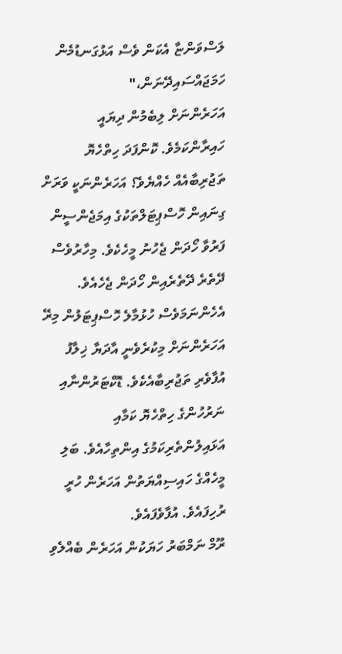ލަސްވަންޏާ އެކަން ވެސް އަޅުގަނޑުމެން ހަމަޖައްސައިދޭނަން،"
އަހަރެންނަށް ލިބެމުން ދިޔައީ ހައިރާންކަމެވެ. ކޮންފަދަ ހިތްހެޔޮ ތަޖުރިބާއެއް ހެއްޔެވެ؟ އަހަރެންނަކީ ވަރަށް ގިނައިން ހޮސްޕިޓަލްތަކުގެ އިމަޖެންސީން ފަރުވާ ހޯދަން ޖެހުނު މީހެކެވެ. މިހާރުވެސް ދޭތެރެ ދޭތެރެއިން ހޯދަން ޖެހެއެވެ. އެހެންނަމަވެސް ހުޅުމާލެ ހޮސްޕިޓަލުން މިރޭ އަހަރެންނަށް މިކުރެވެނީ އާދަޔާ ޚިލާފު އުފާވެރި ތަޖުރިބާއެކެވެ. ޑޮކްޓަރުންނާއި ނަރުހުންގެ ހިތްހެޔޮ ކަމާއި އަޅައިލުންތެރިކަމުގެ އިންތިހާއެވެ. ބަލި މީހެއްގެ ހައިސިއްޔަތުން އަހަރެން ހުރީ ރުހިފައެވެ. އުފާވެފައެވެ.
ރޫމް ނަމްބަރު ހަޔަކުން އަހަރެން ބެއްލެވި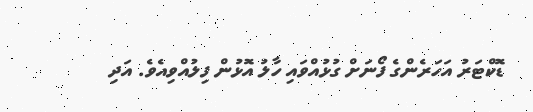ޑޮކްޓަރު އަހަރެންގެ ފޯނަށް ގުޅުއްވައި ހާލު އޮޅުން ފިލުއްވިއެވެ. އަދި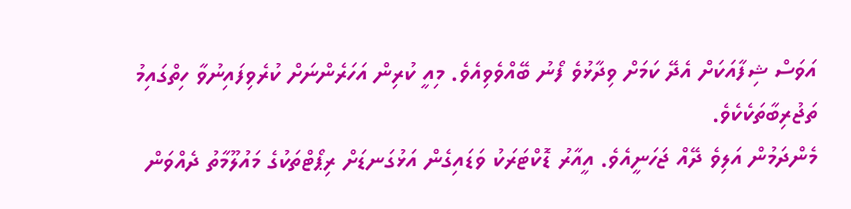އަވަސް ޝިފާއަކަށް އެދޭ ކަމަށް ވިދާޅުވެ ފޯނު ބޭއްވެވިއެވެ. މިއީ ކުރިން އަހަރެންނަށް ކުރެވިފައިނުވާ ހިތްގައިމު ތަޖުރިބާތަކެކެވެ.
މެންދަމުން އަލިވެ ދޭއް ޖަހަނީއެވެ. އީއާރު ޑޮކްޓަރަކު ވަޑައިގެން އަޅުގަނޑަށް ރިޕޯޓްތަކުގެ މައުލޫމާތު ދެއްވަން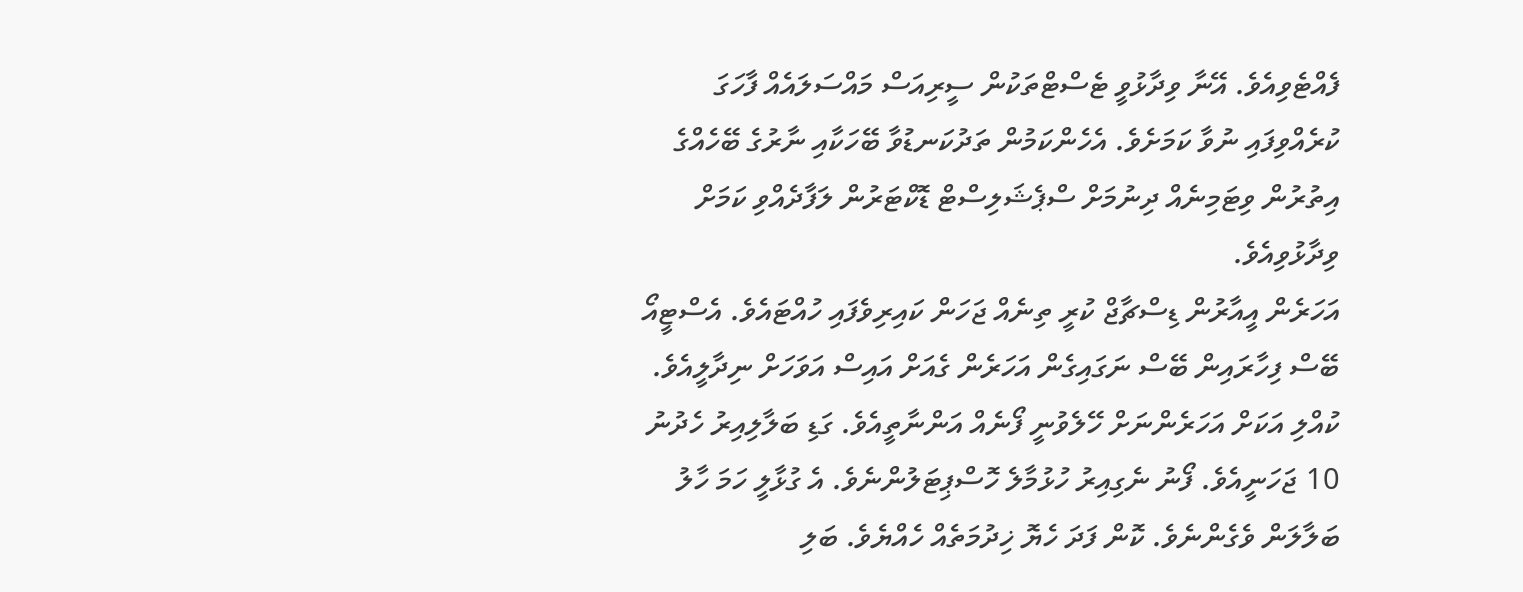ފެއްޓެވިއެވެ. އޭނާ ވިދާޅުވީ ޓެސްޓްތަކުން ސީރިއަސް މައްސަލައެއް ފާހަގަ ކުރެއްވިފައި ނުވާ ކަމަށެވެ. އެހެންކަމުން ތަދުކަނޑުވާ ބޭހަކާއި ނާރުގެ ބޭހެއްގެ އިތުރުން ވިޓަމިނެއް ދިނުމަށް ސްޕެޝަލިސްޓް ޑޮކްޓަރުން ލަފާދެއްވި ކަމަށް ވިދާޅުވިއެވެ.
އަހަރެން އީއާރުން ޑިސްޗާޖް ކުރީ ތިނެއް ޖަހަން ކައިރިވެފައި ހުއްޓައެވެ. އެސްޓީއޯ ބޭސް ފިހާރައިން ބޭސް ނަގައިގެން އަހަރެން ގެއަށް އައިސް އަވަހަށް ނިދާލީއެވެ.
ކުއްލި އަކަށް އަހަރެންނަށް ހޭލެވުނީ ފޯނެއް އަންނާތީއެވެ. ގަޑި ބަލާލިއިރު ހެދުނު 10 ޖަހަނީއެވެ. ފޯނު ނެގިއިރު ހުޅުމާލެ ހޮސްޕިޓަލުންނެވެ. އެ ގުޅާލީ ހަމަ ހާލު ބަލާލަން ވެގެންނެވެ. ކޮން ފަދަ ހެޔޮ ޚިދުމަތެއް ހެއްޔެވެ. ބަލި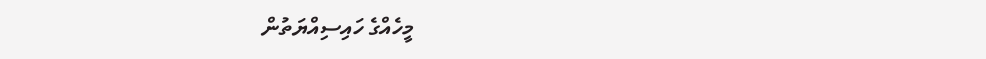މީހެއްގެ ހައިސިއްޔަތުން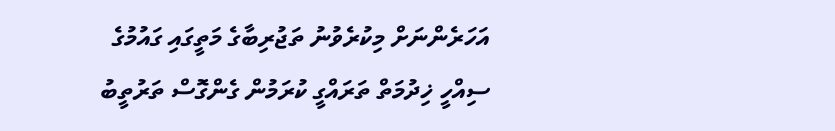އަހަރެންނަށް މިކުރެވުނު ތަޖުރިބާގެ މަތީގައި ގައުމުގެ ސިއްހީ ޚިދުމަތް ތަރައްގީ ކުރަމުން ގެންގޮސް ތަރުތީބު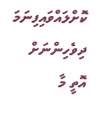ކޮށްލައްވައިފިނަމަ ދިވެހިންނަށް އޮތީ މާ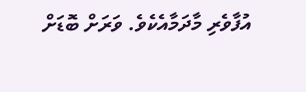އުފާވެރި މާދަމާއެކެވެ. ވަރަށް ބޮޑަށް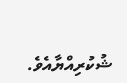ޝުކުރިއްޔާއެވެ.